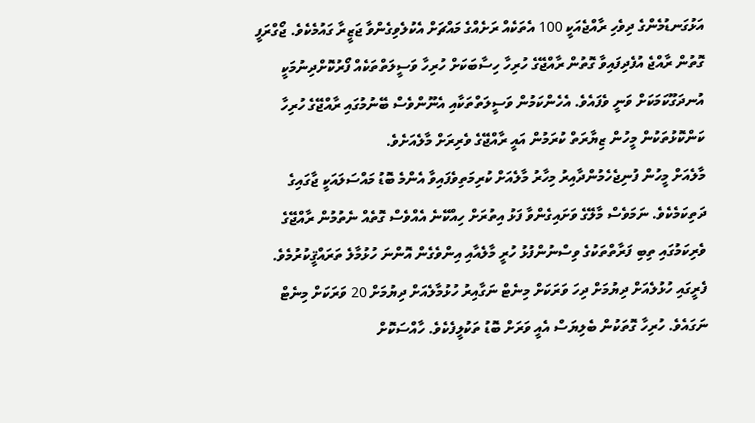އަޅުގަނޑުމެންގެ ދިވެހި ރާއްޖެއަކީ 100 އެތަކެއް ރަށެއްގެ މައްޗަށް އެކުލެވިގެންވާ ޖަޒީރާ ގައުމެކެވެ. ޖޯގްރަފީ ގޮތުން ރާއްޖެ އުފެދިފައިވާ ގޮތުން ރާއްޖޭގެ ހުރިހާ ހިސާބަކަށް ހުރިހާ ވަސީލަތްތަކެއް ފޯރުކޮށްދިނުމަކީ އުނދަގޫކަމަކަށް ވަނީ ވެފައެވެ. އެހެންކަމުން ވަސީލަތްތަކާއި އެނޫންވެސް ބޭނުމުގައި ރާއްޖޭގެ ހުރިހާ ކަންކޮޅުތަކުން މީހުން ޒިޔާރަތް ކުރަމުން އައީ ރާއްޖޭގެ ވެރިރަށް މާލެއަށެވެ.
މާލެއަށް މީހުން ފުނިޖެހެމުންދާއިރު މިހާރު މާލެއަށް ކުރިމަތިވެފައިވާ އެންމެ ބޮޑު މައްސަލައަކީ ޖާގައިގެ ދަތިކަމެކެވެ. ނަމަވެސް މާލޭގެ ވަށައިގެންވާ ފަޅު އިތުރަށް ހިއްކޭނެ އެއްވެސް ގޮތެއް ނެތުމުން ރާއްޖޭގެ ވެރިކަމުގައި ތިބި ފަރާތްތަކުގެ ވިސްނުންފުޅު ހުރީ މާލެއާއި އިންވެގެން އޮންނަ ހުޅުމާލެ ތަރައްޤީކުރުމެވެ.
ފެރީގައި ހުޅުލެއަށް ދިޔުމަށް ދިހަ ވަރަކަށް މިނެޓް ނަގާއިރު ހުޅުމާލެއަށް ދިޔުމަށް 20 ވަރަކަށް މިނެޓް ނަގައެވެ. ހުރިހާ ގޮތަކުން ބެލިޔަސް އެއީ ވަރަށް ބޮޑު ތަކުލީފެކެވެ. ހާއްސަކޮށް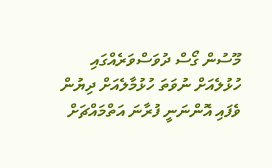މޫސުން ގޯސް ދުވަސްވަރެއްގައި ހުޅުލެއަށް ނުވަތަ ހުޅުމާލެއަށް ދިޔުން ވެފައި އޮންނަނީ ފުރާނަ އަތްމައްޗަށް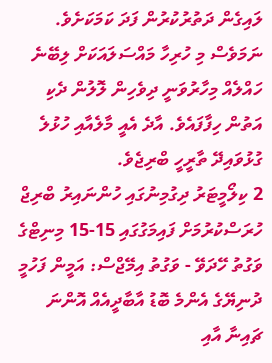ލައިގެން ދަތުރުކުރުން ފަދަ ކަމަކަށެވެ. ނަމަވެސް މި ހުރިހާ މައްސަލައަކަށް ލިބޭނެ ހައްލެއް މިހާރުވަނީ ދިވެހިން ލޮލުން ދެކި އަތުން ހިފާފައެވެ. އާދެ އެއީ މާލެއާއި ހުޅުލެ ގުޅުވައިދޭ ތާރީހީ ބްރިޖެވެ.
2 ކިލޯމީޓަރު ދިގުމިނުގައި ހުންނައިރު ބްރިޖް ހުރަސްކުރުމަށް ފައިމަގުގައި 15-15 މިނިޓްގެ ވަގުތު ހޭދަވޭ - ވަގުތު އިމޭޖްސް: އަމީން ފަހުމީ
ދުނިޔޭގެ އެންމެ ބޮޑު އާބާދީއެއް އޮންނަ ޗައިނާ އާއި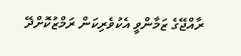ރާއްޖޭގެ ޒަމާންވީ އެކުވެރިކަން ރަމްޒުކޮށްދޭ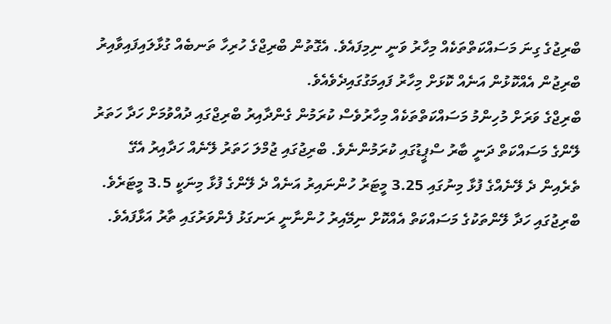ބްރިޖުގެ ގިނަ މަސައްކަތްތަކެއް މިހާރު ވަނީ ނިމިފައެވެ. އެގޮތުން ބްރިޖްގެ ހުރިހާ ތަނބެއް ގުޅާލައިފައިވާއިރު ބްރިޖުން އެއްކޮޅުން އަނެއް ކޮޅަށް މިހާރު ފައިމަގުގައިދެވެއެވެ.
ބްރިޖްގެ ވަރަށް މުހިންމު މަސައްކަތްތަކެއް މިހާރުވެސް ކުރަމުން ގެންދާއިރު ބްރިޖްގައި ދުއްވުމަށް ހަދާ ހަތަރު ލޭންގެ މަސައްކަތް ދަނީ ބާރު ސްޕީޑުގައި ކުރަމުންނެވެ. ބްރިޖުގައި ޖުމްލަ ހަތަރު ލޭނެއް ހަދާއިރު އެގޭ ތެރެއިން ދެ ލޭނެއްގެ ފުޅާ މިނުގައި 3.25 މީޓަރު ހުންނައިރު އަނެއް ދެ ލޭންގެ ފުޅާ މިނަކީ 3.5 މީޓަރެވެ.
ބްރިޖުގައި ހަދާ ލޭންތަކުގެ މަސައްކަތް އެއްކޮށް ނިމޭއިރު ހުންނާނީ ރަނގަޅު ފެންވަރުގައި ތާރު އަޅާފައެވެ.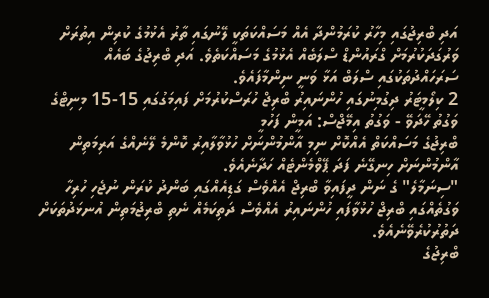އަދި ބްރިޖުގައި މިހާރު ކުރަމުންދާ އެއް މަސައްކަތަކީ ލޭނުގައި ތާރު އެޅުމުގެ ކުރިން އިތުރަށް ވަރުގަދަކުރުމަށް ގްރައުންޑް ސްލަބެއް އެޅުމުގެ މަސައްކަތެވެ. އަދި ބްރިޖުގެ ބައެއް ސަރަހައްދުތަކުގައި ސްލަބް އަޅާ ވަނީ ނިންމާފައެވެ.
2 ކިލޯމީޓަރު ދިގުމިނުގައި ހުންނައިރު ބްރިޖް ހުރަސްކުރުމަށް ފައިމަގުގައި 15-15 މިނިޓްގެ ވަގުތު ހޭދަވޭ - ވަގުތު އިމޭޖްސް: އަމީން ފަހުމީ
ބްރިޖުގެ މަސައްކަތް އެއްކޮށް ނިމި އާންމުންނަށް ހުޅުވާލާއިރު ކޮންމެ ލޭނެއްގެ އަރިމަތިން އާންމުންނަށް ހިނގޭނެ ފަދަ ޕޭވްމެންޓެއް ހަދާނެއެވެ.
"ސިނަމާލެ" ގެ ނަން ދީފައިވާ ބްރިޖް އެއްވެސް ގަޑިއެއްގައި ބަންދު ކުރަން ނުޖެހި ހުރިހާ ވަގުތެއްގައި ބްރިޖް ހުޅުވާފައި ހުންނައިރު އެއްވެސް ދަތިކަމެއް ނެތި ބްރިޖުމަތިން އުނޅަދުތަކަށް ދަތުރުކުރެވޭނެއެވެ.
ބްރިޖުގެ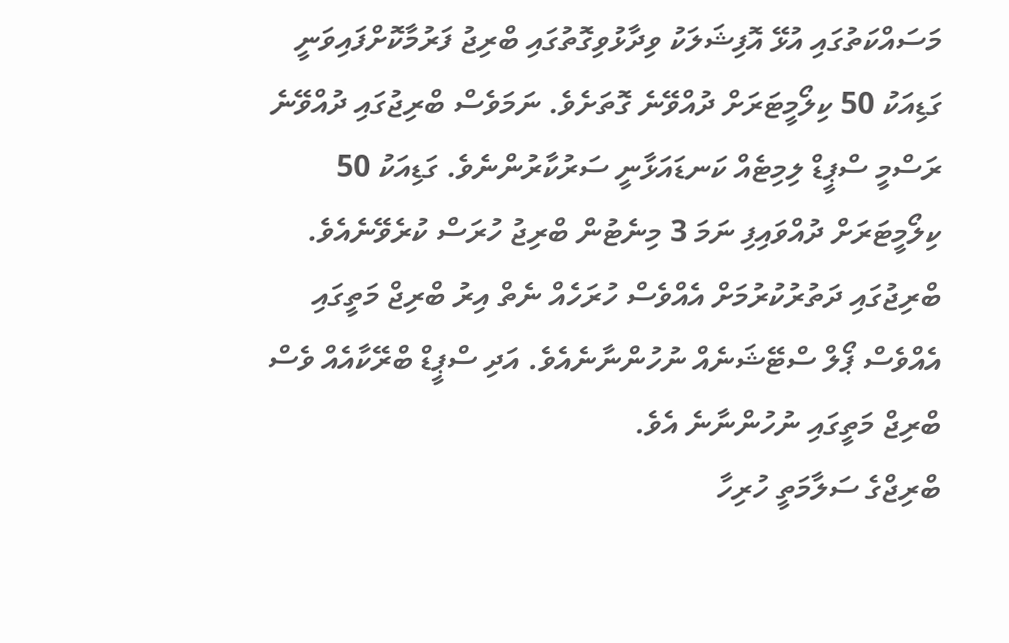މަސައްކަތުގައި އުޅޭ އޮފިޝަލަކު ވިދާޅުވިގޮތުގައި ބްރިޖު ފަރުމާކޮށްފައިވަނީ ގަޑިއަކު 50 ކިލޯމީޓަރަށް ދުއްވޭނެ ގޮތަށެވެ. ނަމަވެސް ބްރިޖުގައި ދުއްވޭނެ ރަސްމީ ސްޕީޑް ލިމިޓެއް ކަނޑައަޅާނީ ސަރުކާރުންނެވެ. ގަޑިއަކު 50 ކިލޯމީޓަރަށް ދުއްވައިފި ނަމަ 3 މިނެޓުން ބްރިޖު ހުރަސް ކުރެވޭނެއެވެ.
ބްރިޖުގައި ދަތުރުކުރުމަށް އެއްވެސް ހުރަހެއް ނެތް އިރު ބްރިޖް މަތީގައި އެއްވެސް ޕޯލް ސްޓޭޝަނެއް ނުހުންނާނެއެވެ. އަދި ސްޕީޑް ބްރޭކާއެއް ވެސް ބްރިޖް މަތީގައި ނުހުންނާނެ އެވެ.
ބްރިޖްގެ ސަލާމަތީ ހުރިހާ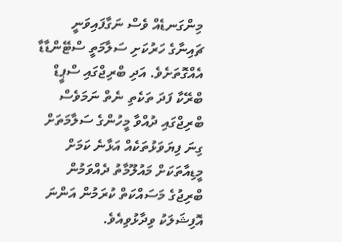މިންގަނޑެއް ވެސް ނަގާފައިވަނީ ޗައިނާގެ ހަރުކަށި ސަލާމަތީ ސްޓޭންޑާޑާ އެއްގޮތަށެވެ. އަދި ބްރިޖްގައި ސްޕީޑް ބްރޭކާ ފަދަ ތަކެތި ނެތް ނަމަވެސް ބްރިޖްގައި ދުއްވާ މީހުންގެ ސަލާމަތަށް ގިނަ ފިޔަވަޅުތަކެއް އަޅާނެ ކަމަށް މީޑިއާތަކަށް މައުލޫމާތު ދެއްވަމުން ބްރިޖުގެ މަސައްކަތް ކުރަމުން އަންނަ އޮފިޝަލަކު ވިދާޅުވިއެވެ.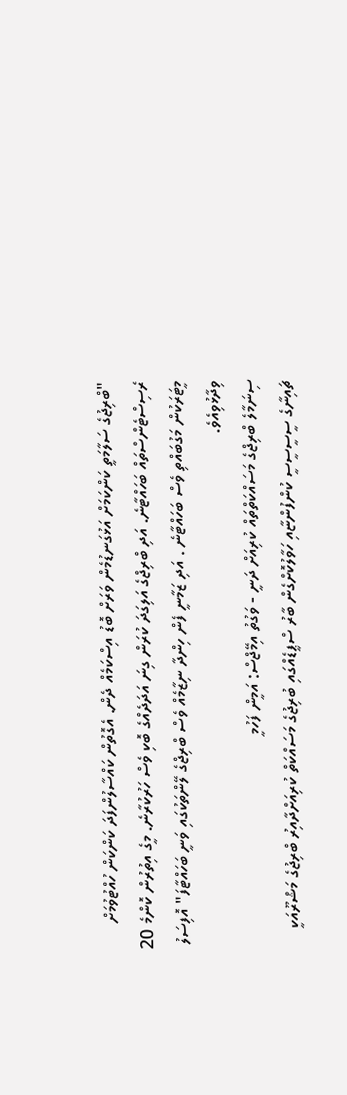"ބްރިޖުގެ ސަލާމަތީ ކަންކަމަށް އަޅުގަނޑުމެން ވަރަށް ބޮޑު އިސްކަމެއް ދެން. އެގޮތުން ކައްސާލުންފަދަ ކަންކަން ހުއްޓުވުމަށް ރެސިސްޓެންސްތައް ބަހައްޓާނެ. އަދި ބްރިޖްގެ އަލިގަދަ ކުރަން ގިނަ އަދަދެއްގެ ބޮކި ވެސް ހަރުކުރާނެ. މީގެ އިތުރުން ކޮންމެ 20 މީޓަރަކުން މަގުބައްތި ވެސް ބަހައްޓާނެ . އަދި ޒަމާނީ ފެން ހިންދާ ނިޒާމެއް ވެސް ބްރިޖްގެ ލޭންތަކުގައި ވަނީ ބަހައްޓާފަ" އޮފިސަލު ވިދާޅުވިއެވެ.
ސިނަމާލެ ބްރިޖްގެ މަސައްކަތްތައް ކުރިއަށް ދަނީ - ވަގުތު އިމޭޖްސް: އަމީން ފަހުމީ
ޗައިނާގެ ސީސީސީސީ ކުންފުންޏާއި ހަވާލުކޮށްގެން ބާރު ސްޕީޑެއްގައި ބުރިޖުގެ މަސައްކަތް ކުރިއަށްދާއިރު ބްރިޖުގެ މަޝްރޫއަކީ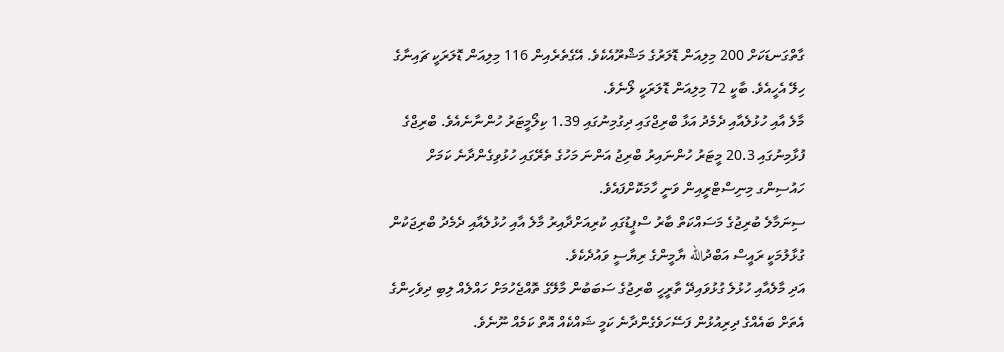ގާތްގަނޑަކަށް 200 މިލިއަން ޑޮލަރުގެ މަޝްރޫއެކެވެ. އޭގެތެރެއިން 116 މިލިއަން ޑޮލަރަކީ ޗައިނާގެ ހިލޭ އެހީއެވެ. ބާކީ 72 މިލިއަން ޑޮލަރަކީ ލޯނެވެ.
މާލެ އާއި ހުޅުލެއާއި ދެމެދު އަޅާ ބްރިޖްގައި ދިގުމިނުގައި 1.39 ކިލޯމީޓަރު ހުންނާނެއެވެ. ބްރިޖްގެ ފުޅާމިނުގައި 20.3 މީޓަރު ހުންނައިރު ބްރިޖު އަންނަ މަހުގެ ތެރޭގައި ހުޅުވިގެންދާނެ ކަމަށް ހައުސިންގ މިނިސްޓްރީއިން ވަނީ ހާމަކޮށްފައެވެ.
ސިނަމާލެ ބުރިޖުގެ މަސައްކަތް ބާރު ސްޕީޑުގައި ކުރިއަށްދާއިރު މާލެ އާއި ހުޅުލެއާއި ދެމެދު ބްރިޖަކުން ގުޅާލުމަކީ ރައީސް އަބްދުالله ޔާމީންގެ ރިޔާސީ ވައުދެކެވެ.
އަދި މާލެއާއި ހުޅުލެ ގުޅުވައިދޭ ތާރީހީ ބްރިޖުގެ ސަބަބުން މާލޭގެ ތޮއްޖެހުމަށް ހައްލެއް ލިބި ދިވެހިންގެ އެތަށް ބައެއްގެ ދިރިއުޅުން ފަސޭހަވެގެންދާނެ ކަމީ ޝައްކެއް އޮތް ކަމެއް ނޫނެވެ.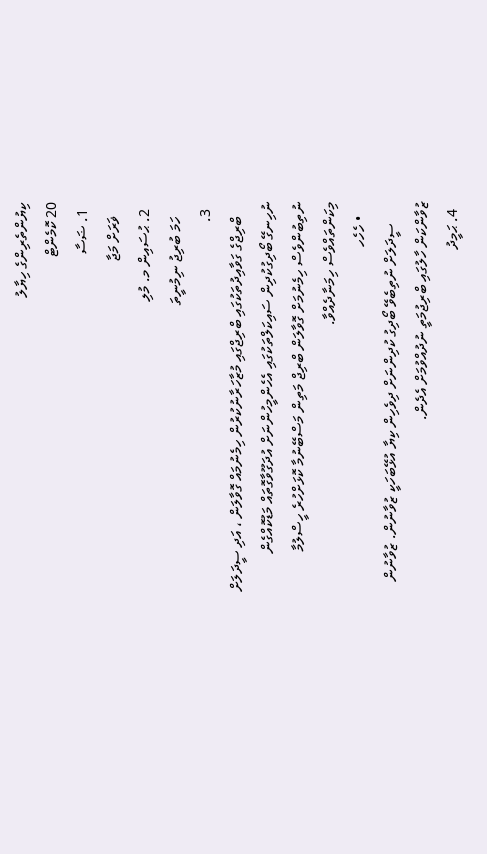ކިޔުންތެރިންގެ ހިޔާލު
20 ކޮމެންޓް
  1. ޟަސާ
    ޥަރަށް މަޖާ
  2. ޙުސައިން މ. މުލި
    ހަމަ ބުރިޖު ނިމުނީތަ
  3.
    ބްރިޖްގެ ގަވާއިދުތަކުގައި ބްރިޖްގައި މުޒާހަރާނުކުރުން ހިމެނުމައް ގޮވާލަން ، އަދި ސީދަލަށް ނުހިނގޭ ބޯދިގުކުދިން ސައިކަލްތަކުގައި އެހެންމީހުންނަށް އުދަގޫވާގޮތައް މަޑުކޮއްގެން ނުތިބުންވެސް ހިމެނުމަށް ގޮވާލަން ބްރިޖް މަތިން މަސްބޭނުމާ ކޮޅަށްހުރެ ހީސްލުމާ މިކަންތައްވެސް ހިމަނާދެއްވާ.
    • ހެހެހ
      ސީދަލަށް ނުތިބެވޭ ބޯދިގު ކުދިންނަށް ދިވެހިން ކިޔާ އުޅޭބަހަކީ ޒުވާނުން. ޒުވާނުން ޒުވާންކަން ހާލުގައި ބްރިޖުމަތީ ނުދުއްވުމަށް އެދެން.
  4. ޙަމީދު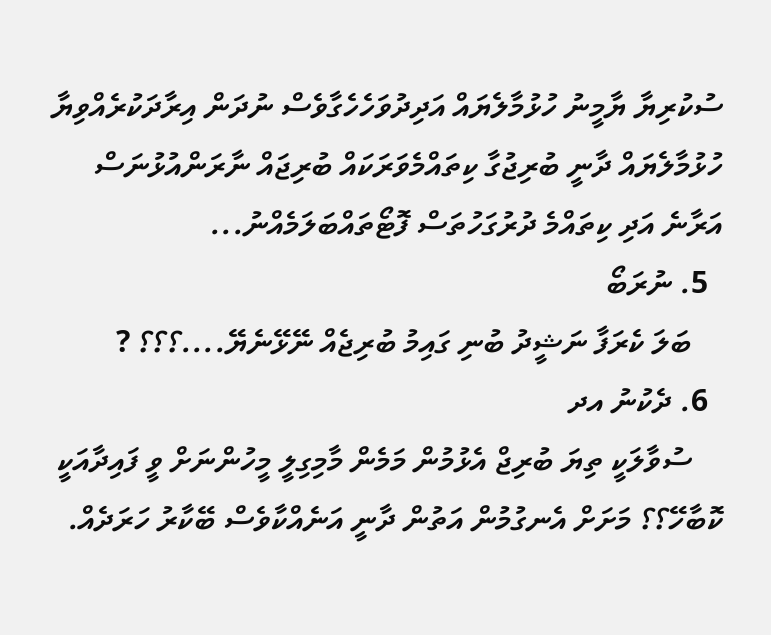ސުކުރިޔާ ޔާމީނު ހުޅުމާލެޔައް އަދިދުވަހެހެގާވެސް ނުދަން އިރާދަކުރެއްވިޔާ ހުޅުމާލެޔައް ދާނީ ބުރިޖުގާ ކިތައްމެވަރަކައް ބުރިޖައް ނާރަންއުޅުނަސް އަރާނެ އަދި ކިތައްމެ ދުރުގަހުތަސް ފޮޓޯތައްބަލަމެއްނު...
  5. ނުރަބޯ
    ބަލަ ކެރަފާ ނަޝީދު ބުނި ގައިމު ބުރިޖެއް ނޭޅޭނެޔޭ....؟؟؟ ?
  6. ދެކުނު އދ
    ސުވާލަކީ ތިޔަ ބުރިޖް އެޅުމުން މަމެން މާމިގިލީ މީހުންނަށް ވީ ފައިދާއަކީ ކޮބާހޭ؟؟ މަށަށް އެނގުމުން އަތުން ދާނީ އަނެއްކާވެސް ބޭކާރު ހަރަދެއް.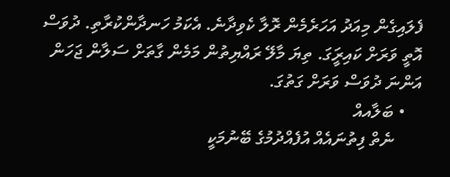ފެލައިގެން މިއަދު އަހަރެމެން ރޮލާ ކެވިދާނެ. އެކަމު ހަނދާންކުރާތި. ދުވަސް އޮތީ ވަރަށް ކައިރަީގަ. ތިޔަ މާލޭ ރައްޔިތުން މަމެން ގާތަށް ސަލާން ޖަހަން އަންނަ ދުވަސް ވަރަށް ގަތުގަ.
    • ބަލާއއް
      ނެތް ފިތުނައެއް އުފެއްދުމުގެ ބޭނުމަކީ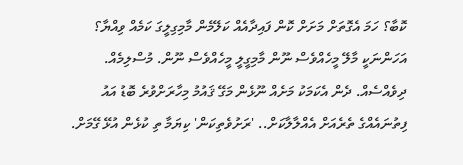ކޮބާ؟ ހަމަ އެގޮތަށް މަށަށް ކޮން ފައިދާއެއް ކަލޭމެން މާމިގިލީގަ ކަމެއް ވިއްޔާ؟ އަހަންނަކީ މާލޭ މީހެއްވެސް ނޫން މާމިގީލީ މީހެއްވެސް ނޫން. މުސްލިމެއް. ދިވެއްސެއް. ދެން އެކަމަކު މަށެއް ނޫޅެން މަގޭ ޤައުމު މިހާރަށްވުރެ ބޮޑު އައު ފިތުނައެއްގެ ތެރެއަށް އެއްލާލާކަށް.. 'ރަށުވެތިކަން' ކިޔަމާ ތި ކުޅެން އުޅޭ ގޭމަށް.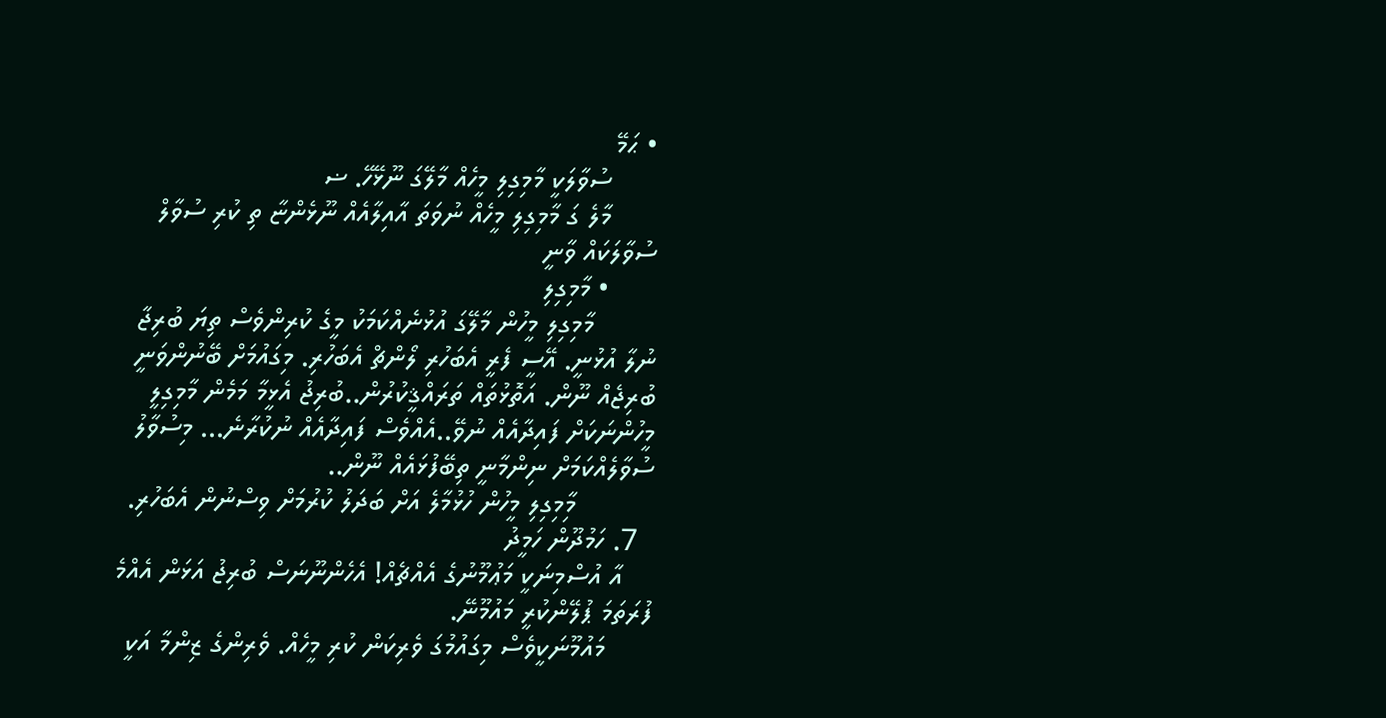• ޙަމޭ
      ސުވާލަކީ މާމިގިލި މީހެއް މާލޭގަ ނޫޅޭހޭ. ޟ
      މާލެ ގަ މާމިގިލި މީހެއް ނުވަތަ އާއިލާއެއް ނޫޅެންޏާ ތި ކުރި ސުވާލް ސުވާލަކައް ވާނީ
      • މާމިގިލި
        މާމިގިލި މީހުން މާލޭގަ އުޅުނެއްކަމަކު މީގެ ކުރިންވެސް ތިޔަ ބުރިޖާ ނުލާ އުޅުނީ. އޭސީ ފެރީ އެބަހުރި ލޯންޗް އެބަހުރި. މިގައުމަށް ބޭނުންވަނީ ބުރިޖެއް ނޫން. އަތޮޅުތައް ތަރައްޤީކުރުން..ބުރިޖު އެޅީމާ މަމެން މާމިގިލީ މީހުންނަކަށް ފައިދާއެއް ނުވޭ..އެއްވެސް ފައިދާއެއް ނުކުރާނެ... މިސުވާލު ސުވާލެއްކަމަށް ނިންމާނީ ތިބޭފުޅައެއް ނޫން..
          މާިމިގިލި މީހުން ހުޅުމާލެ އަށް ބަދަލު ކުރުމަށް ވިސްނުން އެބަހުރި.
  7. ހަމުދޫން ހަމީދު
    އާ އުސްމިނަކީ މަޢުމޫނުގެ އެއްޗެއް! އެހެންނޫނަސް ބުރިޖު އަޅަން އެއްމެ ފުރަތަމަ ޕުލޭންކުރީ މައުމޫނޭ.
      މައުމޫނަކީވެސް މިގައުމުގަ ވެރިކަން ކުރި މީހެއް. ވެރިންގެ ޒިންމާ އަކީ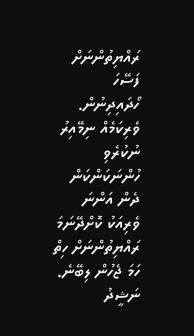ރައްޔިތުންނަށް ފަސޭހަ ހޯދައިދިނުން. ވެރިކަމެއް ނިމޭއިރު ނުކުރެވި ހުންނަކަންކަން ދެން އަންނަ ވެރިއަކު ކޮށްދޭނަމަ ރައްޔިތުންނަށް ހިތް ހަމަ ޖެހުން ލިބޭނެ. ނަޝީދު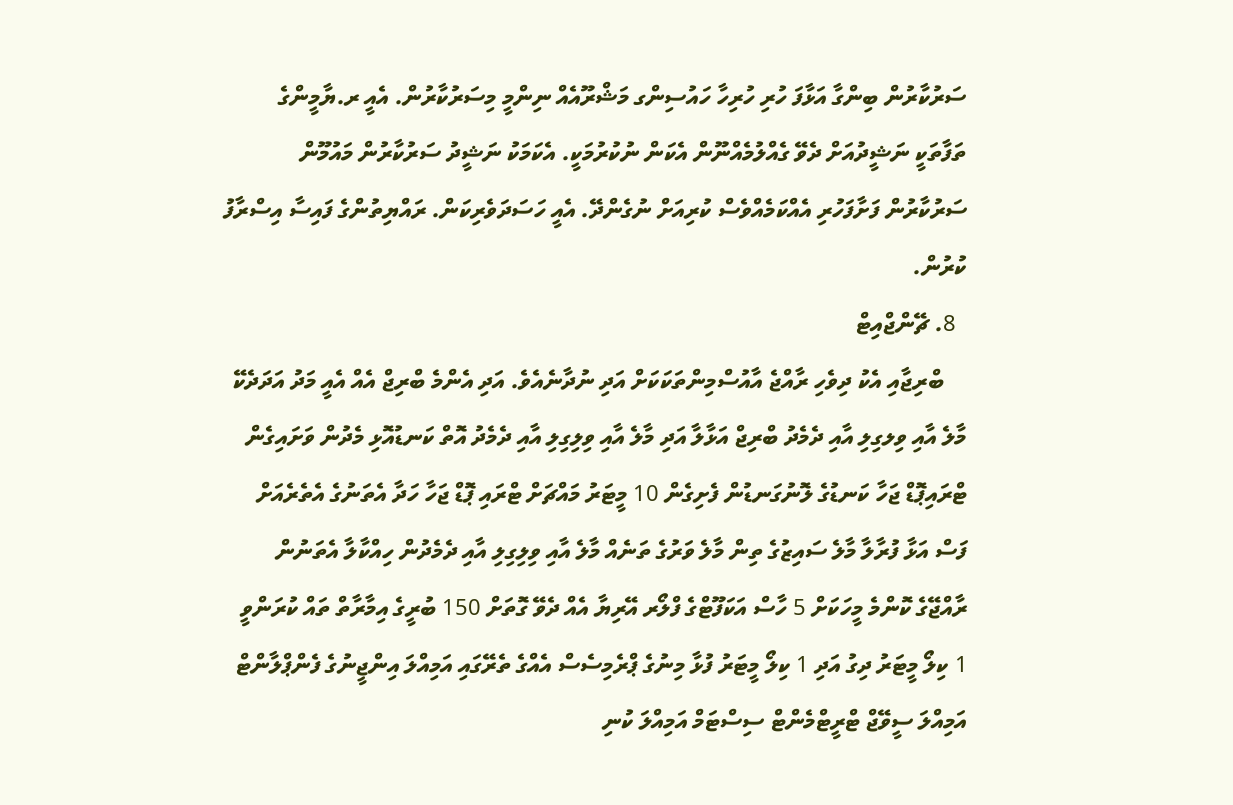ސަރުކާރުން ބިންގާ އަޅާފަ ހުރި ހުރިހާ ހައުސިންގ މަޝްރޫއެއް ނިންމީ މިސަރުކާރުން. އެއީ ރ.ޔާމީންގެ ތަފާތަކީ ނަޝީދުއަށް ދެވޭ ގެއްލުމެއްނޫން އެކަން ނުކުރުމަކީ. އެކަމަކު ނަޝީދު ސަރުކާރުން މައުމޫން ސަރުކާރުން ފަށާފަހުރި އެއްކަމެއްވެސް ކުރިއަށް ނުގެންދޭ. އެއީ ހަސަދަވެރިކަން. ރައްޔިތުންގެ ފައިސާ އިސްރާފު ކުރުން.
  8. ޗޭންޖްއިޓް
    ބްރިޖާއި އެކު ދިވެހި ރާއްޖެ އާއުސްމިންތަކަކަށް އަދި ނުދާނެއެވެ. އަދި އެންމެ ބްރިޖް އެއް އެއީ މަދު އަދަދެކޭ މާލެ އާއި ވިލގިލި އާއި ދެމެދު ބްރިޖް އަޅާލާ އަދި މާލެ އާއި ވިލިގިލި އާއި ދެމެދު އޮތް ކަނޑުއޮޅި މެދުން ވަށައިގެން ޓްރައިޕޮޑް ޖަހާ ކަނޑުގެ ލޮނުގަނޑުން ފެށިގެން 10 މީޓަރު މައްޗަށް ޓްރައި ޕޮޑް ޖަހާ ހަދާ އެތަނުގެ އެތެރެއަށް ފަސް އަޅާ ފުރާލާ މާލެ ސައިޒުގެ ތިން މާލެ ވަރުގެ ތަނެއް މާލެ އާއި ވިލިގިލި އާއި ދެމެދުން ހިއްކާލާ އެތަނުން ރާއްޖޭގެ ކޮންމެ މީހަކަށް 5 ހާސް އަކަފޫޓްގެ ފްލޯރ އޭރިޔާ އެއް ދެވޭ ގޮތަށް 150 ބުރީގެ އިމާރާތް ތައް ކުރަންވީ 1 ކިލޯ މީޓަރު ދިގު އަދި 1 ކިލޯ މީޓަރު ފުޅާ މިނުގެ ޕްރެމިސެސް އެއްގެ ތެރޭގައި އަމިއްލަ އިންޖީނުގެ ފެންޕްލާންޓް އަމިއްލަ ސީވޭޖް ޓްރީޓްމެންޓް ސިސްޓަމް އަމިއްލަ ކުނި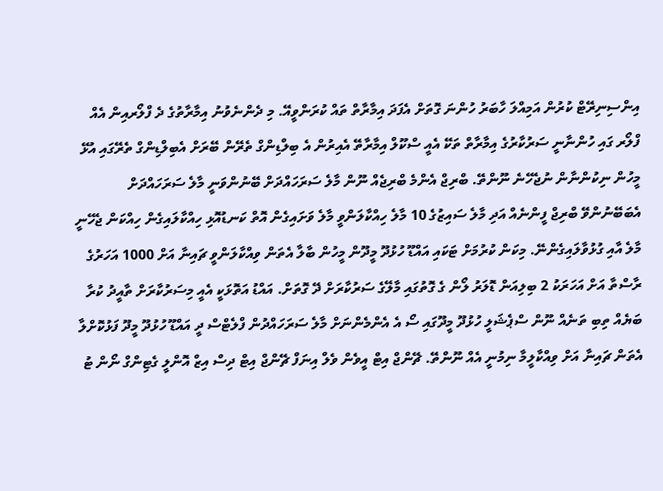އިންސިނިރޭޓް ކުރުން އަމިއްލަ ހާބަރު ހުންނަ ގޮތަށް އެފަދަ އިމާރާތް ތައް ކުރަންވީއޭ. މި ދެންނެވުނު އިމާރާތުގެ ދެ ފްލޯރއިން އެއް ފްލޯރ ގައި ހުންނާނީ ސަރުކާރުގެ އިމާރާތް ތަކޭ އެއީ ސްކޫލް އިމާރާތޭ އެއިރުން އެ ބިލްޑިންގް ތެރޭން ބޭރަށް އެބިލްޑިންގް ތެރޭގައި އުޅޭ މީހުން ނިކުންނާން ނުޖެހޭނެ ނޫންތޭ. ބްރިޖް އެންމެ ބްރިޖެއް ނޫން މާލެ ސަރަހައްދަށް ބޭނުންވަނީ މާލެ ސަރަހައްދަށް އެބަބޭނުންވޭ ބްރިޖް ފީންނެއް އަދި މާލެ ސައިޒުގެ 10 މާލެ ހިއްކާލަންވީ މާލެ ވަށައިގެން އޮތް ކަނޑުއޮޅި ހިއްކާލައިގެން ހިއްކަން ޖެހޭނީ މާލެ އާއި ގުޅުވާލައިގެންނޭ. މިކަން ކުރުމަށް ޓަކައި އައްޑޫ ހުޅުދޫ މީދޫން މީހުން ބާލާ އެތަން ވިއްކާލަންވީ ޗައިނާ އަށް 1000 އަހަރުގެ ރާސްތާ އަށް އަހަރަކު 2 ބިލިއަން ޑޮލަރު ލޯން ގެ ގޮތުގައި މާލޭގެ ސަރުކާރަށް ދޭ ގޮތަށް. އައްޑު އަތޮޅަކީ އެއީ މިސަރުކާރަށް ތާއީދު ކުރާ ބަޔެއް ތިބި ތަނެއް ނޫން ސްޕެޝަލީ ހުޅުދޫ މީދޫގައި ސޯ އެ އެންމެންނަށް މާލެ ސަރަހައްދުން ފްލެޓްސް ދީ އައްޑޫ ހުޅުދޫ މީދޫ ފަޅުކޮށްލާ އެތަން ޗައިނާ އަށް ވިއްކާލީމާ ނިމުނީ އެއް ނޫންތޭ. ޗޭންޖް އިޓް އީވެން ވެލް އިނަފް ޗޭންޖް އިޓް ދިސް އިޒް އޮންލީ ގެޓިންގް ނޯން ޓު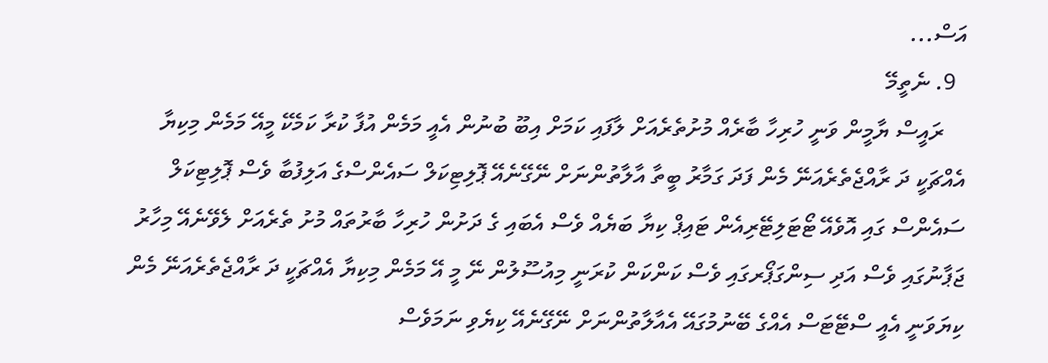އަސް...
  9. ނެތީމޭ
    ރައީސް ޔާމީން ވަނީ ހުރިހާ ބާރެއް މުށުތެރެއަށް ލާފައި ކަމަށް އިބޫ ބުނުން އެއީ މަމެން އުފާ ކުރާ ކަމެކޭ މީއޭ މަމެން މިކިޔާ އެއްޗަކީ ދަ ރާއްޖެތެރެއަނޭ މެން ފަދަ ގަމާރު ބީތާ އާލާތުންނަށް ނޭގޭނެއޭ ޕޮލިޓިކަލް ސައެންސްގެ އަލިފުބާ ވެސް ޕޮލިޓިކަލް ސައެންސް ގައި އޮވެއޭ ޓޯޓަލިޓޭރިއެން ޓައިޕް ކިޔާ ބަޔެއް ވެސް އެބައި ގެ ދަށުން ހުރިހާ ބާރުތައް މުށު ތެރެއަށް ލެވޭނެއޭ މިހާރު ޖަޕާނުގައި ވެސް އަދި ސިންގަޕޯރގައި ވެސް ކަންކަން ކުރަނީ މިއުސޫލުން ނޭ މީ އޭ މަމެން މިކިޔާ އެއްޗަކީ ދަ ރާއްޖެތެރެއަނޭ މެން ކިޔަވަނީ އެއީ ސްޓޭޓަސް އެއްގެ ބޭނުމުގައޭ އެއާލާތުންނަށް ނޭގޭނެއޭ ކިޔެވި ނަމަވެސް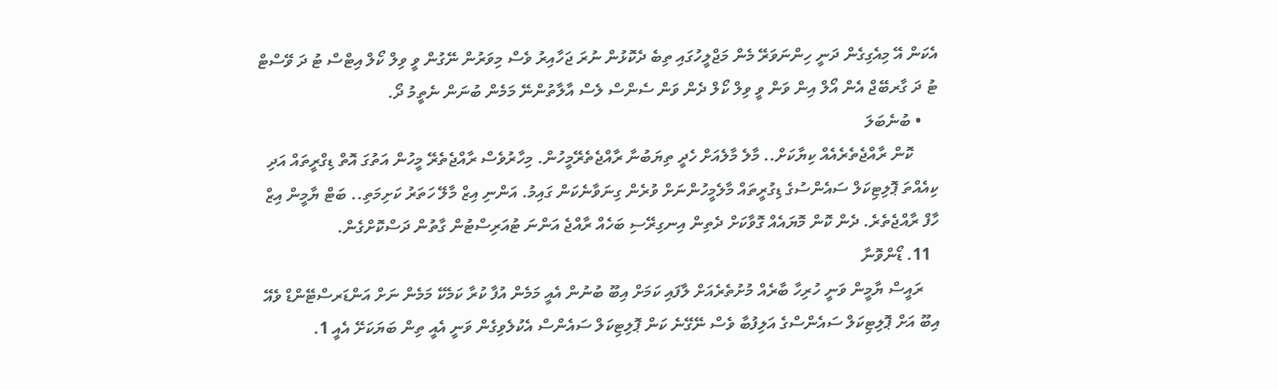އެކަން އޭ މިއެގިގެން ދަނީ ހިންނަވަރޭ މެން މަޖްލީހުގައި ތިބެ ދެކޮޅުން ނުރަ ޖަހާއިރު ވެސް މިވަރުން ނޭގުން ވީ ވިލް ކޯލް އިޓްސް ޓު ދަ ވޭސްޓް ޓު ދަ ގާރބޭޖް އެން އޯލް އިން ވަން ވީ ވިލް ކޯލް ދެން ވަން ސެންސް ލެސް އާލާތުންނޭ މަމެން ބުނަން ނެތީމު ދޯ.
    • ބުނެބަލަ
      ކޮން ރާއްޖެތެރެއެއް ކިޔާކަށް.. މާލެ މާލެއަށް ހެދީ ތިޔަބުނާ ރާއްޖެތެރޭމީހުން. މިހާރުވެސް ރާއްޖެތެރޭ މީހުން އަތުގަ އޮތް ޑިގްރީތައް އަދި ކިއެއްތަ ޕޮލިޓިކަލް ސައެންސުގެ ޑިގުރީތައް މާލެމީހުންނަށް ވުރެން ގިނަވާނެކަން ގައިމު. އަންނި އިޒް މާލޭ ހަތަރު ކަށިމަތި.. ބަޓް ޔާމީން އިޒް ހާފް ރާއްޖެތެރެ. ދެން ކޮން މޮޔައެއް ގޮވާކަށް ދެތިން އިނގިރޭސި ބަހެއް ރާއްޖެ އަންނަ ޓުއަރިސްޓުން ގާތުން ދަސްކޮށްގެން.
  11. ޑޯންވޮނާ
    ރައީސް ޔާމީން ވަނީ ހުރިހާ ބާރެއް މުށުތެރެއަށް ލާފައި ކަމަށް އިބޫ ބުނުން އެއީ މަމެން އުފާ ކުރާ ކަމެކޭ މަމެން ނަށް އަންޑަރސްޓޭންޑް ވެއޭ އިބޫ އަށް ޕޮލިޓިކަލް ސައެންސްގެ އަލިފުބާ ވެސް ނޭގޭނެ ކަން ޕޮލިޓިކަލް ސައެންސް އެކުލެވިގެން ވަނީ އެއީ ތިން ބަޔަކަށޭ އެއީ 1.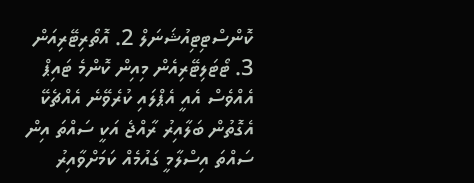ކޮންސްޓިޓިއުޝަނަލް 2. އޮތޯރިޓޭރިއަން 3. ޓޯޓަލިޓޭރިއެން މިއިން ކޮންމެ ޓައިޕް އެއްވެސް އެއީ އެޕްލައި ކުރެވޭނެ އެއްޗެކޭ އެގޮތުން ބަލާއިރު ރާއްޖެ އަކީ ސައްތަ އިން ސައްތަ އިސްލާމީ ގައުމެއް ކަމަށްވާއިރު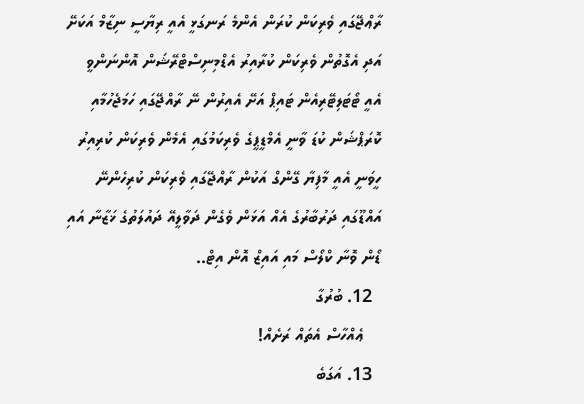ރާޢްޖޭގައި ވެރިކަން ކުރަން އެންމެ ރަނގަޅީ އެއީ ރިޔާސީ ނިޒާމް އަކަށޭ އަދި އެގޮތުން ވެރިކަން ކުރާއިރު އެޑްމިނިސްޓްރޭޝަން އޮންނަންވީ އެއީ ޓޯޓަލިޓޭރިއެން ޓައިޕް އަށޭ އެއިރުން ނޭ ރާއްޖޭގައި ހަމަޖެހުމާއި ކޮރަޕްޝަން ކުޑަ ވާނީ އެމްޑީޕީގެ ވެރިކަމުގައި އެމެން ވެރިކަން ކުރިއިރު ހީވަނީ އެއީ މާފިޔާ ގޭންގް އަކުން ރާއްޖޭގައި ވެރިކަން ކުރިހެންނޭ އައްޑޫގައި ދަރުބާރުގެ އެއް އަޅަން ވެގެން ދަވާލީއޭ ދައުލަތުގެ ޚަޒާނާ އައި ޑޯން ވޮނާ ކްލޯސް މައި އައިޒް އޮން އިޓް..
  12. ބުރުގާ
    ޢެއްހާސް އެތައް ރަށެއް!
  13. އަގަބެ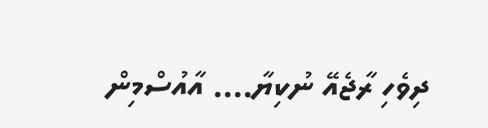ދިވެހި ރާޖެއޭ ނުކިޔާ.... އާއުސްމިން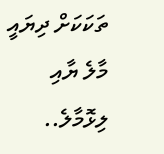ތަކަކަށް ދިޔައީ މާލެ ޔާއި ލިޅޮމާލެ..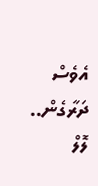އެވެސް ދަރާގެން.. ލޮލް